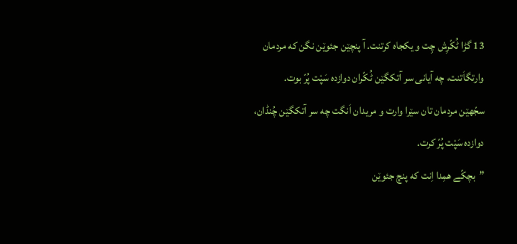13 گڑا ٹُکّرِش چِت و یکجاه کرتنت. آ پنچێن جئوێن نگن که مردمان وارتگاَتنت، چه آیانی سر آتکگێن ٹُکّران دوازده سَپْت پُرّ بوت.
سجّهێن مردمان تان سێرا وارت و مریدان اَنگت چه سر آتکگێن چُنڈان، دوازده سَپْت پُرّ کرت.
”بچکّے همِدا اِنت که پنچ جئوێن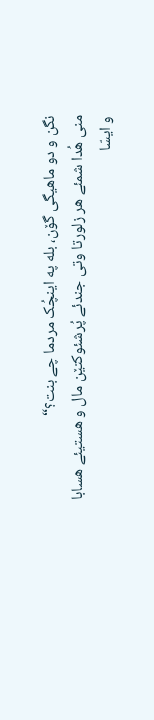نگن و دو ماهیگی گۆن، بله په اینچُک مردما چے بنت؟“
منی هُدا شمئے هر زلورتا وتی جندئے پُرشئوکتێن مال و هستیئے هسابا و ایسّا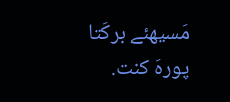مَسیهئے برکَتا پورهَ کنت.